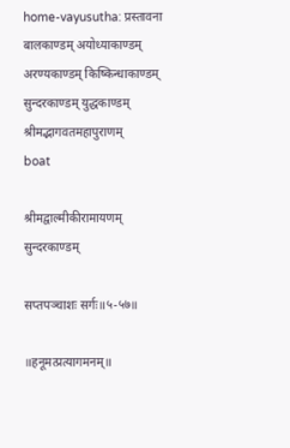home-vayusutha: प्रस्तावना बालकाण्डम् अयोध्याकाण्डम् अरण्यकाण्डम् किष्किन्धाकाण्डम् सुन्दरकाण्डम् युद्धकाण्डम् श्रीमद्भागवतमहापुराणम्
boat

श्रीमद्वाल्मीकीरामायणम्
सुन्दरकाण्डम्

सप्तपञ्चाशः सर्गः॥५-५७॥

॥हनूमत्प्रत्यागमनम्॥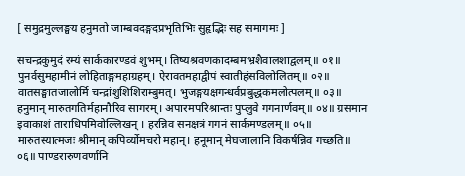[ समुद्रमुल्लङ्घय हनुमतो जाम्बवदङ्गदप्रभृतिभिः सुहृद्भिः सह समागमः ]

सचन्द्रकुमुदं रम्यं सार्ककारण्डवं शुभम्। तिष्यश्रवणकादम्बमभ्रशैवालशाद्वलम्॥ ०१॥ पुनर्वसुमहामीनं लोहिताङ्गमहाग्रहम्। ऐरावतमहाद्वीपं स्वातीहंसविलोलितम्॥ ०२॥ वातसङ्घातजालोर्मि चन्द्रांशुशिशिराम्बुमत्। भुजङ्गयक्षगन्धर्वप्रबुद्धकमलोत्पलम्॥ ०३॥ हनुमान् मारुतगतिर्महानौरिव सागरम्। अपारमपरिश्रान्तः पुप्लुवे गगनार्णवम्॥ ०४॥ ग्रसमान इवाकाशं ताराधिपमिवोल्लिखन् । हरन्निव सनक्षत्रं गगनं सार्कमण्डलम्॥ ०५॥ मारुतस्यात्मजः श्रीमान् कपिर्व्योमचरो महान्। हनूमान् मेघजालानि विकर्षन्निव गच्छति॥ ०६॥ पाण्डरारुणवर्णानि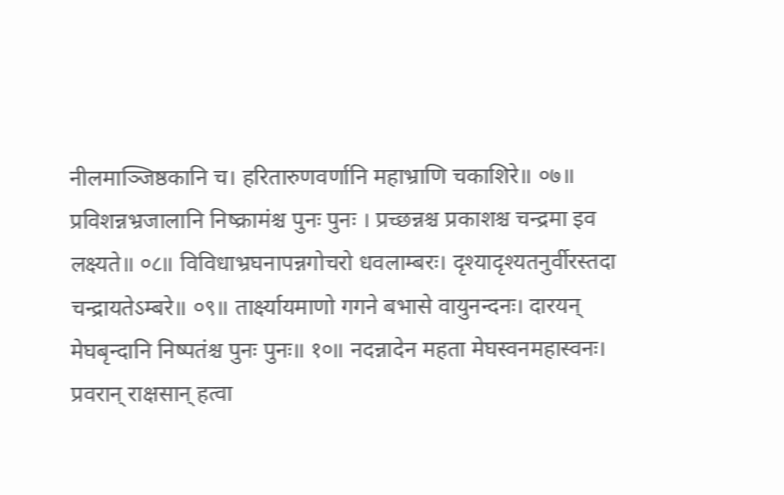नीलमाञ्जिष्ठकानि च। हरितारुणवर्णानि महाभ्राणि चकाशिरे॥ ०७॥ प्रविशन्नभ्रजालानि निष्क्रामंश्च पुनः पुनः । प्रच्छन्नश्च प्रकाशश्च चन्द्रमा इव लक्ष्यते॥ ०८॥ विविधाभ्रघनापन्नगोचरो धवलाम्बरः। दृश्यादृश्यतनुर्वीरस्तदा चन्द्रायतेऽम्बरे॥ ०९॥ तार्क्ष्यायमाणो गगने बभासे वायुनन्दनः। दारयन् मेघबृन्दानि निष्पतंश्च पुनः पुनः॥ १०॥ नदन्नादेन महता मेघस्वनमहास्वनः। प्रवरान् राक्षसान् हत्वा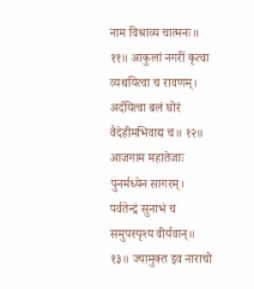नाम विश्राव्य चात्मनः॥ ११॥ आकुलां नगरीं कृत्वा व्यथयित्वा च रावणम्। अर्दयित्वा बलं घोरं वैदेहीमभिवाद्य च॥ १२॥ आजगाम महातेजाः पुनर्मध्येन सागरम्। पर्वतेन्द्रं सुनाभं च समुपस्पृश्य वीर्यवान्॥ १३॥ ज्यामुक्त इव नाराचो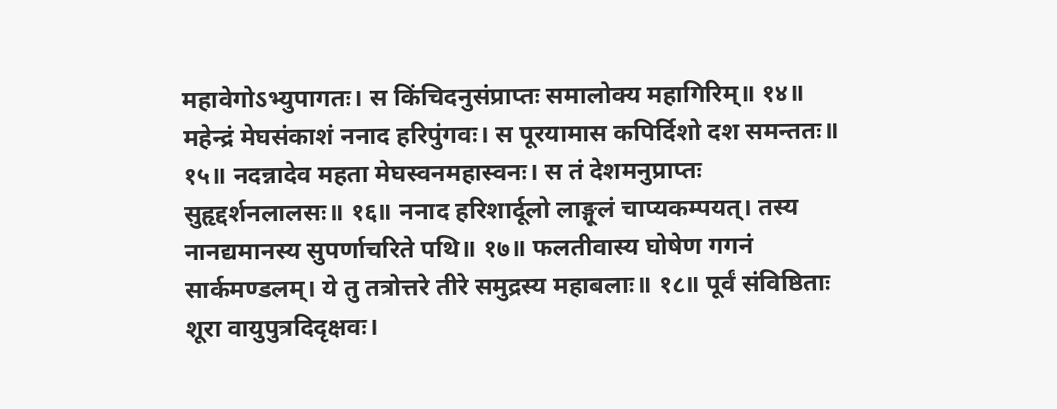महावेगोऽभ्युपागतः। स किंचिदनुसंप्राप्तः समालोक्य महागिरिम्॥ १४॥ महेन्द्रं मेघसंकाशं ननाद हरिपुंगवः। स पूरयामास कपिर्दिशो दश समन्ततः॥ १५॥ नदन्नादेव महता मेघस्वनमहास्वनः। स तं देशमनुप्राप्तः सुहृद्दर्शनलालसः॥ १६॥ ननाद हरिशार्दूलो लाङ्गूलं चाप्यकम्पयत्। तस्य नानद्यमानस्य सुपर्णाचरिते पथि॥ १७॥ फलतीवास्य घोषेण गगनं सार्कमण्डलम्। ये तु तत्रोत्तरे तीरे समुद्रस्य महाबलाः॥ १८॥ पूर्वं संविष्ठिताः शूरा वायुपुत्रदिदृक्षवः।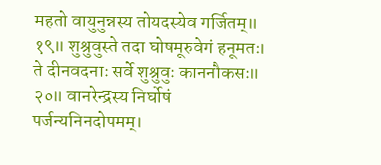महतो वायुनुन्नस्य तोयदस्येव गर्जितम्॥ १९॥ शुश्रुवुस्ते तदा घोषमूरुवेगं हनूमतः। ते दीनवदनाः सर्वे शुश्रुवुः काननौकसः॥ २०॥ वानरेन्द्रस्य निर्घोषं पर्जन्यनिनदोपमम्।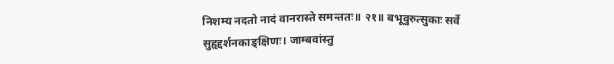निशम्य नदतो नादं वानरास्ते समन्ततः॥ २१॥ बभूवुरुत्सुकाः सर्वे सुहृद्दर्शनकाङ्क्षिणः। जाम्बवांस्तु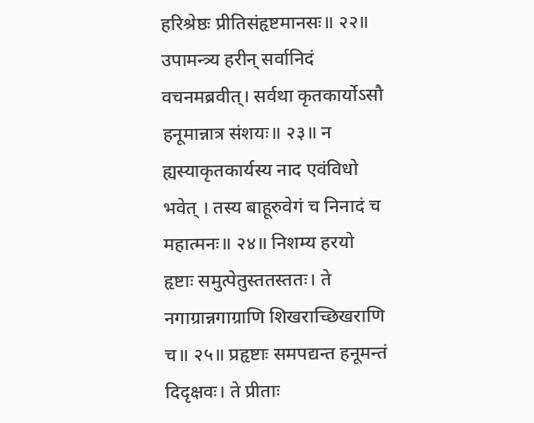हरिश्रेष्ठः प्रीतिसंहृष्टमानसः॥ २२॥ उपामन्त्र्य हरीन् सर्वानिदं वचनमब्रवीत्। सर्वथा कृतकार्योऽसौ हनूमान्नात्र संशयः॥ २३॥ न ह्यस्याकृतकार्यस्य नाद एवंविधो भवेत् । तस्य बाहूरुवेगं च निनादं च महात्मनः॥ २४॥ निशम्य हरयो हृष्टाः समुत्पेतुस्ततस्ततः। ते नगाग्रान्नगाग्राणि शिखराच्छिखराणि च॥ २५॥ प्रहृष्टाः समपद्यन्त हनूमन्तं दिदृक्षवः। ते प्रीताः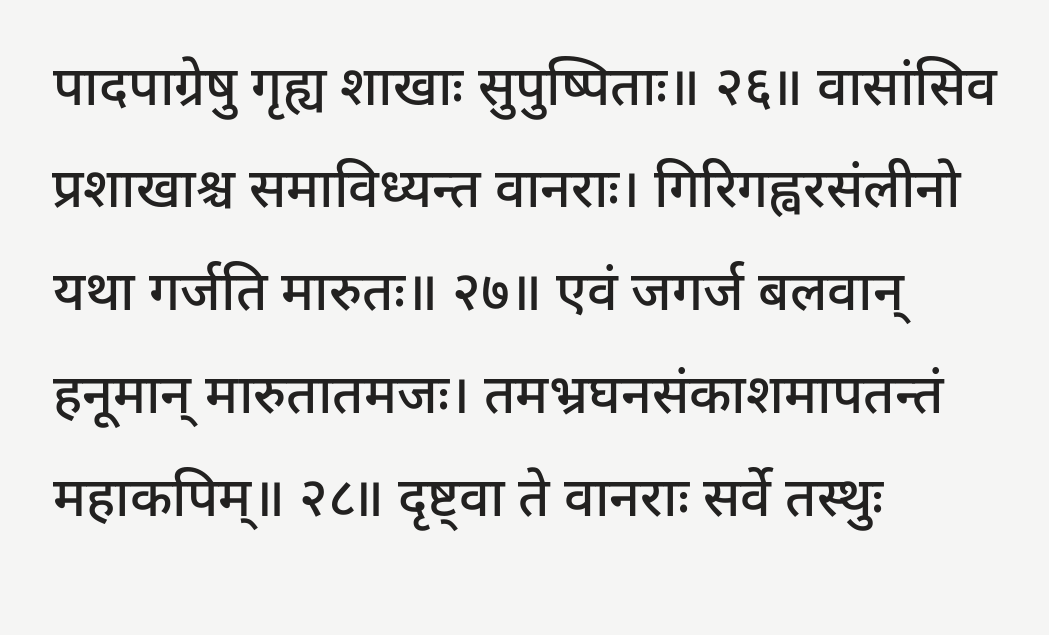पादपाग्रेषु गृह्य शाखाः सुपुष्पिताः॥ २६॥ वासांसिव प्रशाखाश्च समाविध्यन्त वानराः। गिरिगह्वरसंलीनो यथा गर्जति मारुतः॥ २७॥ एवं जगर्ज बलवान् हनूमान् मारुतातमजः। तमभ्रघनसंकाशमापतन्तं महाकपिम्॥ २८॥ दृष्ट्वा ते वानराः सर्वे तस्थुः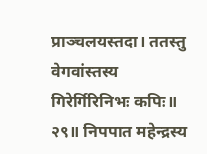प्राञ्चलयस्तदा। ततस्तु वेगवांस्तस्य गिरेर्गिरिनिभः कपिः॥ २९॥ निपपात महेन्द्रस्य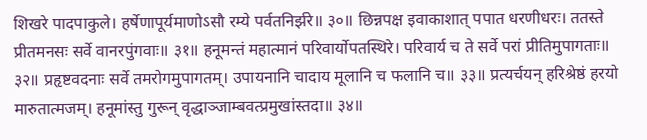शिखरे पादपाकुले। हर्षेणापूर्यमाणोऽसौ रम्ये पर्वतनिर्झरे॥ ३०॥ छिन्नपक्ष इवाकाशात् पपात धरणीधरः। ततस्ते प्रीतमनसः सर्वे वानरपुंगवाः॥ ३१॥ हनूमन्तं महात्मानं परिवार्योपतस्थिरे। परिवार्य च ते सर्वे परां प्रीतिमुपागताः॥ ३२॥ प्रहृष्टवदनाः सर्वे तमरोगमुपागतम्। उपायनानि चादाय मूलानि च फलानि च॥ ३३॥ प्रत्यर्चयन् हरिश्रेष्ठं हरयो मारुतात्मजम्। हनूमांस्तु गुरून् वृद्धाञ्जाम्बवत्प्रमुखांस्तदा॥ ३४॥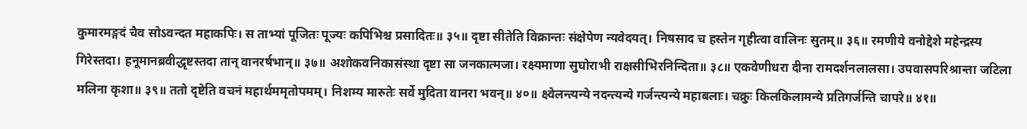कुमारमङ्गदं चैव सोऽवन्दत महाकपिः। स ताभ्यां पूजितः पूज्यः कपिभिश्च प्रसादितः॥ ३५॥ दृष्टा सीतेति विक्रान्तः संक्षेपेण न्यवेदयत्। निषसाद च हस्तेन गृहीत्वा वालिनः सुतम्॥ ३६॥ रमणीये वनोद्देशे महेन्द्रस्य गिरेस्तदा। हनूमानब्रवीद्धृष्टस्तदा तान् वानरर्षभान्॥ ३७॥ अशोकवनिकासंस्था दृष्टा सा जनकात्मजा। रक्ष्यमाणा सुघोराभी राक्षसीभिरनिन्दिता॥ ३८॥ एकवेणीधरा दीना रामदर्शनलालसा। उपवासपरिश्रान्ता जटिला मलिना कृशा॥ ३९॥ ततो दृष्टेति वचनं महार्थममृतोपमम्। निशम्य मारुतेः सर्वे मुदिता वानरा भवन्॥ ४०॥ क्ष्वेलन्त्यन्ये नदन्त्यन्ये गर्जन्त्यन्ये महाबलाः। चक्रुः किलकिलामन्ये प्रतिगर्जन्ति चापरे॥ ४१॥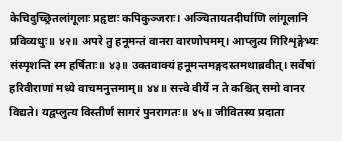केचिदुच्छ्रितलांगूलाः प्रहृष्टाः कपिकुञ्जराः। अञ्चितायतदीर्घाणि लांगूलानि प्रविव्यधुः॥ ४२॥ अपरे तु हनूमन्तं वानरा वारणोपमम्। आप्लुत्य गिरिशृङ्गेभ्यः संस्पृशन्ति स्म हर्षिताः॥ ४३॥ उक्तवाक्यं हनूमन्तमङ्गदस्तमथाब्रवीत्। सर्वेषां हरिवीराणां मध्ये वाचमनुत्तमाम्॥ ४४॥ सत्त्वे वीर्ये न ते कश्चित् समो वानर विद्यते। यद्वप्लुत्य विस्तीर्णं सागरं पुनरागतः॥ ४५॥ जीवितस्य प्रदाता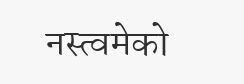नस्त्वमेको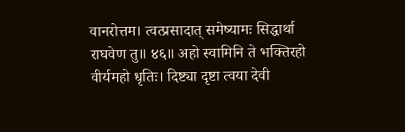वानरोत्तम। त्वत्प्रसादात् समेष्यामः सिद्धार्था राघवेण तु॥ ४६॥ अहो स्वामिनि ते भक्तिरहो वीर्यमहो धृतिः। दिष्ट्या दृष्टा त्वया देवी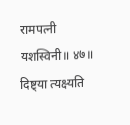रामपत्नी यशस्विनी॥ ४७॥ दिष्ट्या त्यक्ष्यति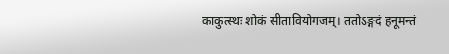काकुत्स्थः शोकं सीतावियोगजम्। ततोऽङ्गदं हनूमन्तं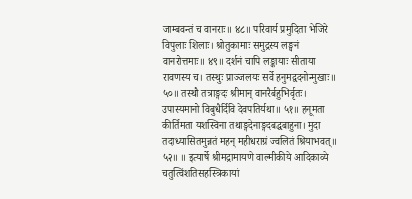जाम्बवन्तं च वानराः॥ ४८॥ परिवार्य प्रमुदिता भेजिरे विपुलाः शिलाः। श्रोतुकामाः समुद्रस्य लङ्घनं वानरोत्तमाः॥ ४९॥ दर्शनं चापि लङ्कायाः सीताया रावणस्य च। तस्थुः प्राञ्जलयः सर्वे हनुमद्वदनोन्मुखाः॥ ५०॥ तस्थौ तत्राङ्गदः श्रीमान् वानरैर्बहुभिर्वृतः। उपास्यमानो विबुधैर्दिवि देवपतिर्यथा॥ ५१॥ हनूमता कीर्तिमता यशस्विना तथाङ्गदेनाङ्गदबद्धबाहुना। मुदा तदाध्यासितमुन्नतं महन् महीधराग्रं ज्वलितं श्रियाभवत्॥ ५२॥ ॥ इत्यार्षे श्रीमद्रामायणे वाल्मीकीये आदिकाव्ये चतुत्विंशतिसहस्त्रिकायां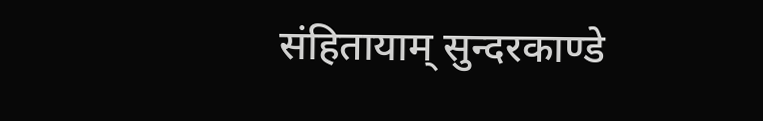संहितायाम् सुन्दरकाण्डे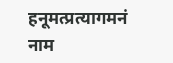हनूमत्प्रत्यागमनं नाम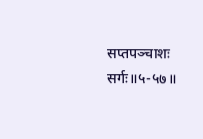सप्तपञ्चाशः सर्गः॥५-५७॥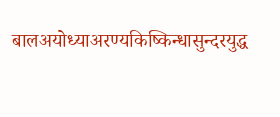बालअयोध्याअरण्यकिष्किन्धासुन्दरयुद्ध